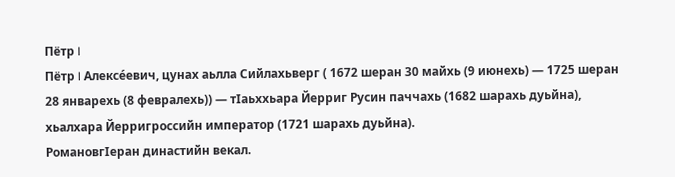Пётр I
Пётр I Алексе́евич, цунах аьлла Сийлахьверг ( 1672 шеран 30 майхь (9 июнехь) — 1725 шеран 28 январехь (8 февралехь)) — тӀаьххьара Йерриг Русин паччахь (1682 шарахь дуьйна), хьалхара Йерригроссийн император (1721 шарахь дуьйна).
РомановгӀеран династийн векал.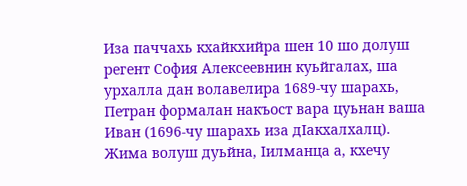Иза паччахь кхайкхийра шен 10 шо долуш регент София Алексеевнин куьйгалах, ша урхалла дан волавелира 1689-чу шарахь, Петран формалан накъост вара цуьнан ваша Иван (1696-чу шарахь иза дӀакхалхалц).
Жима волуш дуьйна, Ӏилманца а, кхечу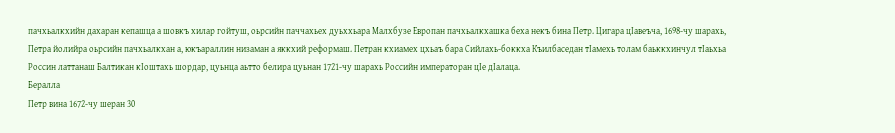пачхьалкхийн дахаран кепашца а шовкъ хилар гойтуш, оьрсийн паччахьех дуьххьара Малхбузе Европан пачхьалкхашка беха некъ бина Петр. Цигара цӀавеъча, 1698-чу шарахь, Петра йолийра оьрсийн пачхьалкхан а, юкъараллин низаман а яккхий реформаш. Петран кхиамех цхьаъ бара Сийлахь-боккха Къилбаседан тӀамехь толам баьккхинчул тӀаьхьа Россин латтанаш Балтикан кӀоштахь шордар, цуьнца аьтто белира цуьнан 1721-чу шарахь Российн императоран цӀе дӀалаца.
Бералла
Петр вина 1672-чу шеран 30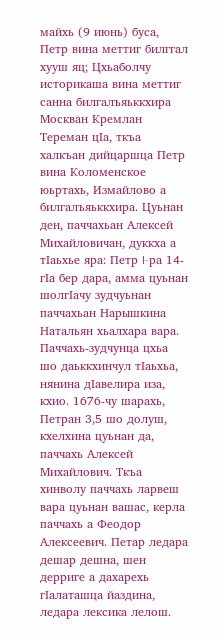майхь (9 июнь) буса, Петр вина меттиг билггал хууш яц; Цхьаболчу историкаша вина меттиг санна билгалъяьккхира Москван Кремлан Тереман цӀа, ткъа халкъан дийцаршца Петр вина Коломенское юьртахь, Измайлово а билгалъяьккхира. Цуьнан ден, паччахьан Алексей Михайловичан, дуккха а тӀаьхье яра: Петр I-ра 14-гӀа бер дара, амма цуьнан шолгӀачу зудчуьнан паччахьан Нарышкина Натальян хьалхара вара.
Паччахь-зудчунца цхьа шо даьккхинчул тӀаьхьа, нянина дӀавелира иза, кхио. 1676-чу шарахь, Петран 3,5 шо долуш, кхелхина цуьнан да, паччахь Алексей Михайлович. Ткъа хинволу паччахь ларвеш вара цуьнан вашас, керла паччахь а Феодор Алексеевич. Петар ледара дешар дешна, шен дерриге а дахарехь гӀалаташца йаздина, ледара лексика лелош.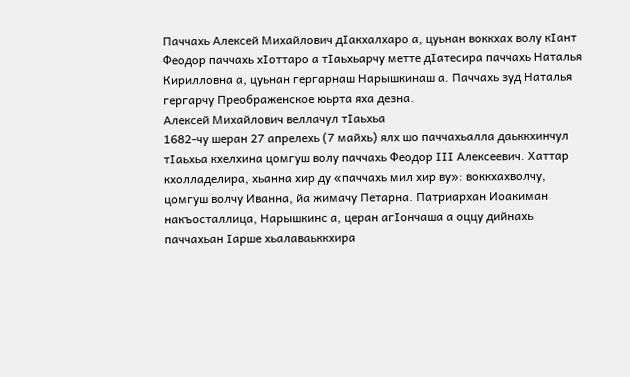Паччахь Алексей Михайлович дӀакхалхаро а, цуьнан воккхах волу кӀант Феодор паччахь хӀоттаро а тӀаьхьарчу метте дӀатесира паччахь Наталья Кирилловна а, цуьнан гергарнаш Нарышкинаш а. Паччахь зуд Наталья гергарчу Преображенское юьрта яха дезна.
Алексей Михайлович веллачул тӀаьхьа
1682-чу шеран 27 апрелехь (7 майхь) ялх шо паччахьалла даьккхинчул тӀаьхьа кхелхина цомгуш волу паччахь Феодор III Алексеевич. Хаттар кхолладелира, хьанна хир ду «паччахь мил хир ву»: воккхахволчу, цомгуш волчу Иванна, йа жимачу Петарна. Патриархан Иоакиман накъосталлица, Нарышкинс а, церан агӀончаша а оццу дийнахь паччахьан Ӏарше хьалаваьккхира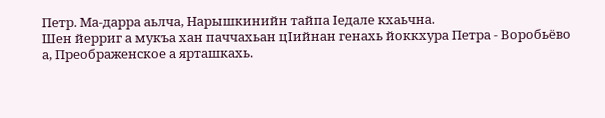Петр. Ма-дарра аьлча, Нарышкинийн тайпа Ӏедале кхаьчна.
Шен йерриг а мукъа хан паччахьан цӀийнан генахь йоккхура Петра - Воробьёво а, Преображенское а ярташкахь.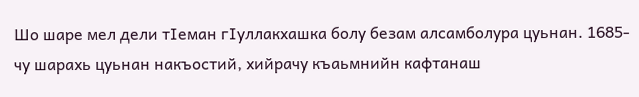Шо шаре мел дели тӀеман гӀуллакхашка болу безам алсамболура цуьнан. 1685-чу шарахь цуьнан накъостий, хийрачу къаьмнийн кафтанаш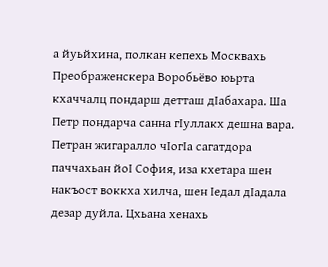а йуьйхина, полкан кепехь Москвахь Преображенскера Воробьёво юьрта кхаччалц пондарш детташ дӀабахара. Ша Петр пондарча санна гӀуллакх дешна вара.
Петран жигаралло чӀогӀа сагатдора паччахьан йоӀ София, иза кхетара шен накъост воккха хилча, шен Ӏедал дӀадала дезар дуйла. Цхьана хенахь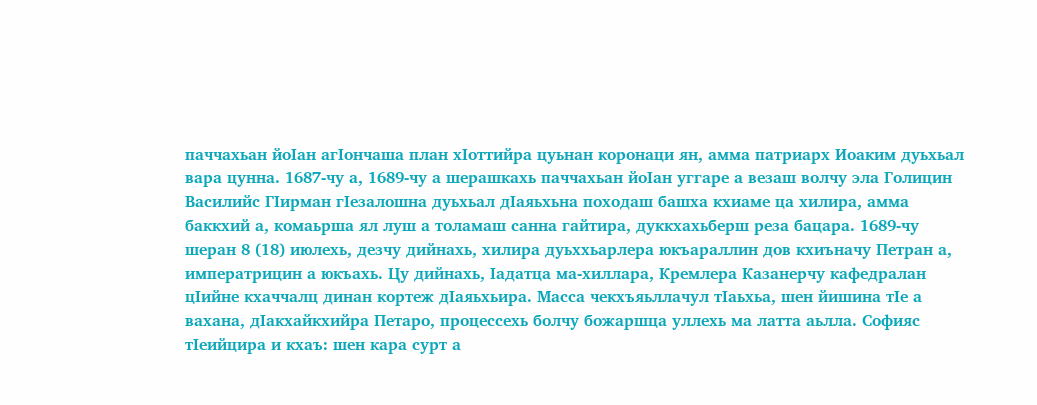паччахьан йоӀан агӀончаша план хӀоттийра цуьнан коронаци ян, амма патриарх Иоаким дуьхьал вара цунна. 1687-чу а, 1689-чу а шерашкахь паччахьан йоӀан уггаре а везаш волчу эла Голицин Василийс ГӀирман гӀезалошна дуьхьал дӀаяьхьна походаш башха кхиаме ца хилира, амма баккхий а, комаьрша ял луш а толамаш санна гайтира, дуккхахьберш реза бацара. 1689-чу шеран 8 (18) июлехь, дезчу дийнахь, хилира дуьххьарлера юкъараллин дов кхиъначу Петран а, императрицин а юкъахь. Цу дийнахь, Ӏадатца ма-хиллара, Кремлера Казанерчу кафедралан цӀийне кхаччалц динан кортеж дӀаяьхьира. Масса чекхъяьллачул тӀаьхьа, шен йишина тӀе а вахана, дӀакхайкхийра Петаро, процессехь болчу божаршца уллехь ма латта аьлла. Софияс тӀеийцира и кхаъ: шен кара сурт а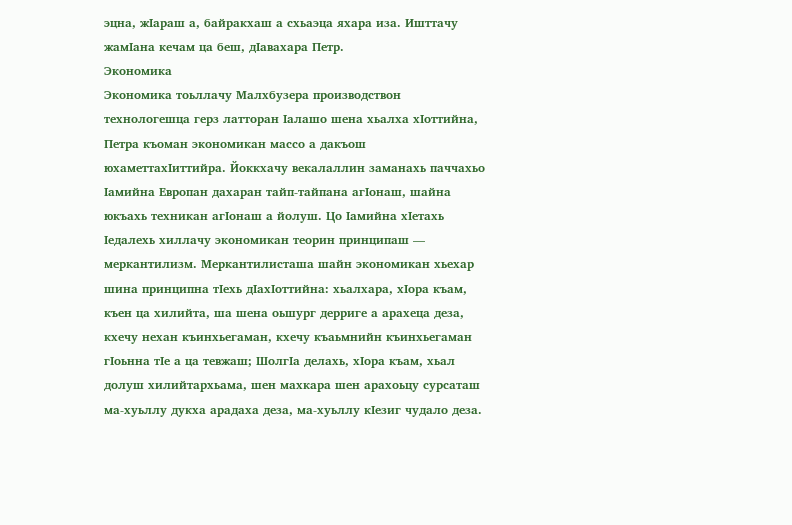эцна, жӀараш а, байракхаш а схьаэца яхара иза. Ишттачу жамӀана кечам ца беш, дӀавахара Петр.
Экономика
Экономика тоьллачу Малхбузера производствон технологешца герз латторан Ӏалашо шена хьалха хӀоттийна, Петра къоман экономикан массо а дакъош юхаметтахӀиттийра. Йоккхачу векалаллин заманахь паччахьо Ӏамийна Европан дахаран тайп-тайпана агӀонаш, шайна юкъахь техникан агӀонаш а йолуш. Цо Ӏамийна хӀетахь Ӏедалехь хиллачу экономикан теорин принципаш — меркантилизм. Меркантилисташа шайн экономикан хьехар шина принципна тӀехь дӀахӀоттийна: хьалхара, хӀора къам, къен ца хилийта, ша шена оьшург дерриге а арахеца деза, кхечу нехан къинхьегаман, кхечу къаьмнийн къинхьегаман гӀоьнна тӀе а ца тевжаш; ШолгӀа делахь, хӀора къам, хьал долуш хилийтархьама, шен махкара шен арахоьцу сурсаташ ма-хуьллу дукха арадаха деза, ма-хуьллу кӀезиг чудало деза.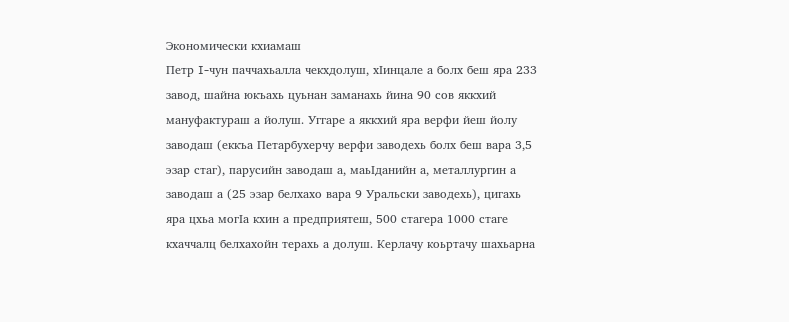Экономически кхиамаш
Петр I-чун паччахьалла чекхдолуш, хӀинцале а болх беш яра 233 завод, шайна юкъахь цуьнан заманахь йина 90 сов яккхий мануфактураш а йолуш. Уггаре а яккхий яра верфи йеш йолу заводаш (еккъа Петарбухерчу верфи заводехь болх беш вара 3,5 эзар стаг), парусийн заводаш а, маьӀданийн а, металлургин а заводаш а (25 эзар белхахо вара 9 Уральски заводехь), цигахь яра цхьа могӀа кхин а предприятеш, 500 стагера 1000 стаге кхаччалц белхахойн терахь а долуш. Керлачу коьртачу шахьарна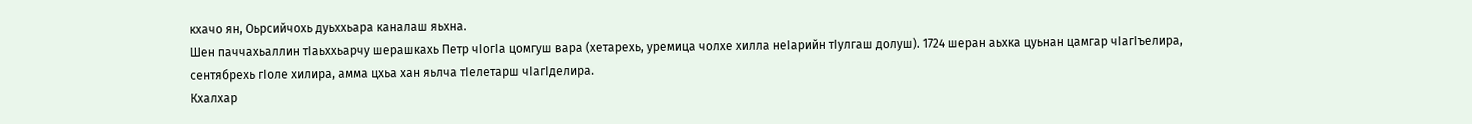кхачо ян, Оьрсийчохь дуьххьара каналаш яьхна.
Шен паччахьаллин тӀаьххьарчу шерашкахь Петр чӀогӀа цомгуш вара (хетарехь, уремица чолхе хилла неӀарийн тӀулгаш долуш). 1724 шеран аьхка цуьнан цамгар чӀагӀъелира, сентябрехь гӀоле хилира, амма цхьа хан яьлча тӀелетарш чӀагӀделира.
Кхалхар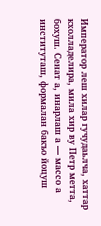Император леш хилар гучудаьлча, хаттар кхолладелира, мила хир ву Петр метта, бохуш. Сенат а, инарлаш а — массо а институташ, формалан бакъо йоцуш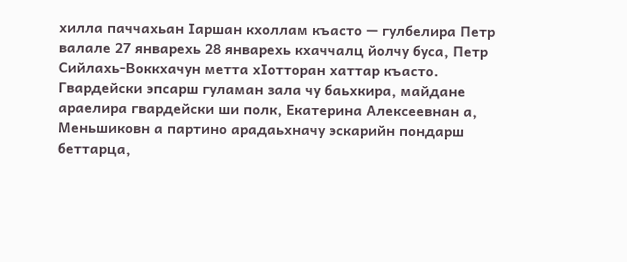хилла паччахьан Ӏаршан кхоллам къасто — гулбелира Петр валале 27 январехь 28 январехь кхаччалц йолчу буса, Петр Сийлахь-Воккхачун метта хӀотторан хаттар къасто. Гвардейски эпсарш гуламан зала чу баьхкира, майдане араелира гвардейски ши полк, Екатерина Алексеевнан а, Меньшиковн а партино арадаьхначу эскарийн пондарш беттарца,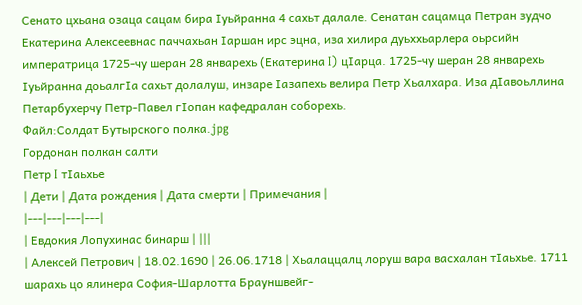Сенато цхьана озаца сацам бира Ӏуьйранна 4 сахьт далале. Сенатан сацамца Петран зудчо Екатерина Алексеевнас паччахьан Ӏаршан ирс эцна, иза хилира дуьххьарлера оьрсийн императрица 1725-чу шеран 28 январехь (Екатерина I) цӀарца. 1725-чу шеран 28 январехь Ӏуьйранна доьалгӀа сахьт долалуш, инзаре Ӏазапехь велира Петр Хьалхара. Иза дӀавоьллина Петарбухерчу Петр-Павел гӀопан кафедралан соборехь.
Файл:Солдат Бутырского полка.jpg
Гордонан полкан салти
Петр I тӀаьхье
| Дети | Дата рождения | Дата смерти | Примечания |
|---|---|---|---|
| Евдокия Лопухинас бинарш | |||
| Алексей Петрович | 18.02.1690 | 26.06.1718 | Хьалаццалц лоруш вара васхалан тӀаьхье. 1711 шарахь цо ялинера София-Шарлотта Брауншвейг-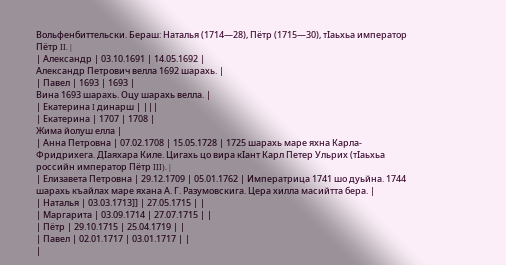Вольфенбиттельски. Бераш: Наталья (1714—28), Пётр (1715—30), тӀаьхьа император Пётр II. |
| Александр | 03.10.1691 | 14.05.1692 |
Александр Петрович велла 1692 шарахь. |
| Павел | 1693 | 1693 |
Вина 1693 шарахь. Оцу шарахь велла. |
| Екатерина I динарш | |||
| Екатерина | 1707 | 1708 |
Жима йолуш елла |
| Анна Петровна | 07.02.1708 | 15.05.1728 | 1725 шарахь маре яхна Карла-Фридрихега. ДӀаяхара Киле. Цигахь цо вира кӀант Карл Петер Ульрих (тӀаьхьа российн император Пётр III). |
| Елизавета Петровна | 29.12.1709 | 05.01.1762 | Императрица 1741 шо дуьйна. 1744 шарахь къайлах маре яхана А. Г. Разумовскига. Цера хилла масийтта бера. |
| Наталья | 03.03.1713]] | 27.05.1715 | |
| Маргарита | 03.09.1714 | 27.07.1715 | |
| Пётр | 29.10.1715 | 25.04.1719 | |
| Павел | 02.01.1717 | 03.01.1717 | |
|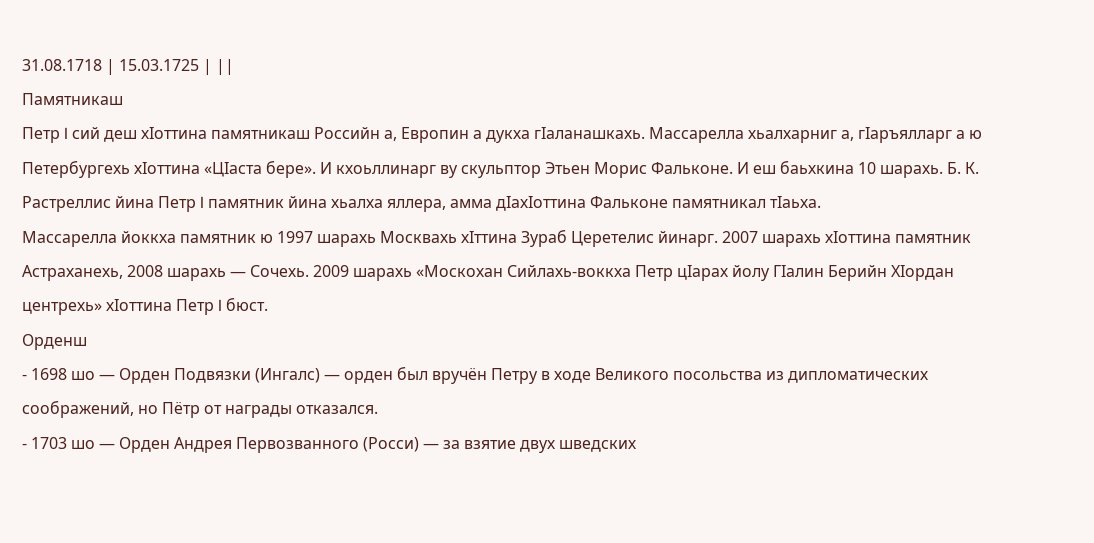31.08.1718 | 15.03.1725 | ||
Памятникаш
Петр I сий деш хӀоттина памятникаш Российн а, Европин а дукха гӀаланашкахь. Массарелла хьалхарниг а, гӀаръялларг а ю Петербургехь хӀоттина «ЦӀаста бере». И кхоьллинарг ву скульптор Этьен Морис Фальконе. И еш баьхкина 10 шарахь. Б. К. Растреллис йина Петр I памятник йина хьалха яллера, амма дӀахӀоттина Фальконе памятникал тӀаьха.
Массарелла йоккха памятник ю 1997 шарахь Москвахь хӀттина Зураб Церетелис йинарг. 2007 шарахь хӀоттина памятник Астраханехь, 2008 шарахь — Сочехь. 2009 шарахь «Москохан Сийлахь-воккха Петр цӀарах йолу ГӀалин Берийн ХӀордан центрехь» хӀоттина Петр I бюст.
Орденш
- 1698 шо — Орден Подвязки (Ингалс) — орден был вручён Петру в ходе Великого посольства из дипломатических соображений, но Пётр от награды отказался.
- 1703 шо — Орден Андрея Первозванного (Росси) — за взятие двух шведских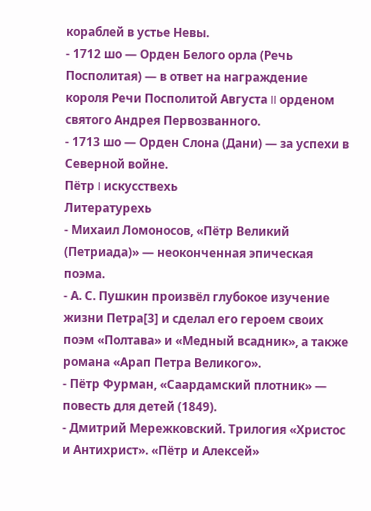кораблей в устье Невы.
- 1712 шо — Орден Белого орла (Речь Посполитая) — в ответ на награждение короля Речи Посполитой Августа II орденом святого Андрея Первозванного.
- 1713 шо — Орден Слона (Дани) — за успехи в Северной войне.
Пётр I искусствехь
Литературехь
- Михаил Ломоносов, «Пётр Великий (Петриада)» — неоконченная эпическая поэма.
- А. С. Пушкин произвёл глубокое изучение жизни Петра[3] и сделал его героем своих поэм «Полтава» и «Медный всадник», а также романа «Арап Петра Великого».
- Пётр Фурман, «Саардамский плотник» — повесть для детей (1849).
- Дмитрий Мережковский. Трилогия «Христос и Антихрист». «Пётр и Алексей»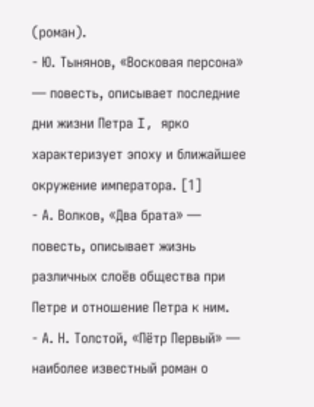(роман).
- Ю. Тынянов, «Восковая персона» — повесть, описывает последние дни жизни Петра I, ярко характеризует эпоху и ближайшее окружение императора. [1]
- А. Волков, «Два брата» — повесть, описывает жизнь различных слоёв общества при Петре и отношение Петра к ним.
- А. Н. Толстой, «Пётр Первый» — наиболее известный роман о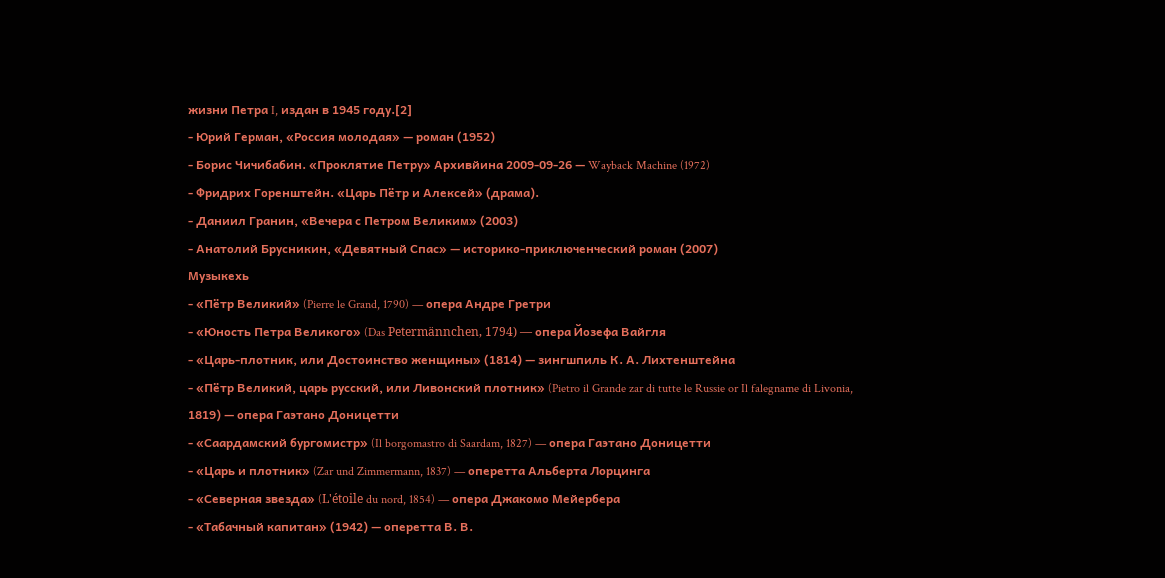жизни Петра I, издан в 1945 году.[2]
- Юрий Герман, «Россия молодая» — роман (1952)
- Борис Чичибабин. «Проклятие Петру» Архивйина 2009-09-26 — Wayback Machine (1972)
- Фридрих Горенштейн. «Царь Пётр и Алексей» (драма).
- Даниил Гранин, «Вечера с Петром Великим» (2003)
- Анатолий Брусникин, «Девятный Спас» — историко-приключенческий роман (2007)
Музыкехь
- «Пётр Великий» (Pierre le Grand, 1790) — опера Андре Гретри
- «Юность Петра Великого» (Das Petermännchen, 1794) — опера Йозефа Вайгля
- «Царь-плотник, или Достоинство женщины» (1814) — зингшпиль К. А. Лихтенштейна
- «Пётр Великий, царь русский, или Ливонский плотник» (Pietro il Grande zar di tutte le Russie or Il falegname di Livonia, 1819) — опера Гаэтано Доницетти
- «Саардамский бургомистр» (Il borgomastro di Saardam, 1827) — опера Гаэтано Доницетти
- «Царь и плотник» (Zar und Zimmermann, 1837) — оперетта Альберта Лорцинга
- «Северная звезда» (L'étoile du nord, 1854) — опера Джакомо Мейербера
- «Табачный капитан» (1942) — оперетта В. В.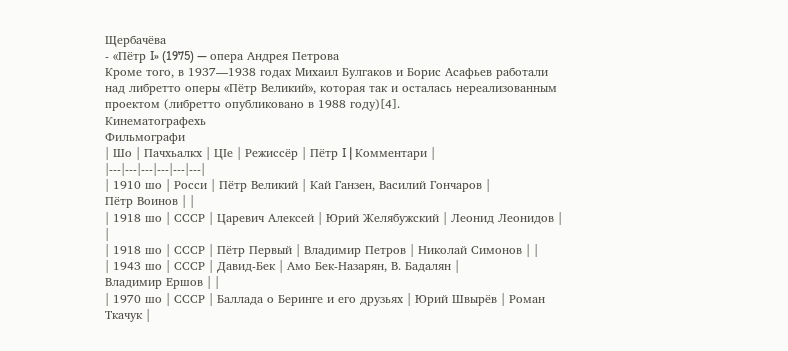Щербачёва
- «Пётр I» (1975) — опера Андрея Петрова
Кроме того, в 1937—1938 годах Михаил Булгаков и Борис Асафьев работали над либретто оперы «Пётр Великий», которая так и осталась нереализованным проектом (либретто опубликовано в 1988 году)[4].
Кинематографехь
Фильмографи
| Шо | Пачхьалкх | ЦӀе | Режиссёр | Пётр I | Комментари |
|---|---|---|---|---|---|
| 1910 шо | Росси | Пётр Великий | Кай Ганзен, Василий Гончаров |
Пётр Воинов | |
| 1918 шо | СССР | Царевич Алексей | Юрий Желябужский | Леонид Леонидов | |
| 1918 шо | СССР | Пётр Первый | Владимир Петров | Николай Симонов | |
| 1943 шо | СССР | Давид-Бек | Амо Бек-Назарян, В. Бадалян |
Владимир Ершов | |
| 1970 шо | СССР | Баллада о Беринге и его друзьях | Юрий Швырёв | Роман Ткачук |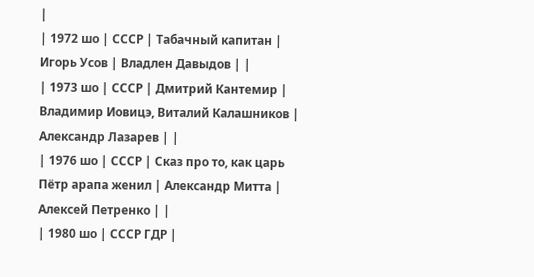|
| 1972 шо | СССР | Табачный капитан | Игорь Усов | Владлен Давыдов | |
| 1973 шо | СССР | Дмитрий Кантемир | Владимир Иовицэ, Виталий Калашников |
Александр Лазарев | |
| 1976 шо | СССР | Сказ про то, как царь Пётр арапа женил | Александр Митта | Алексей Петренко | |
| 1980 шо | СССР ГДР |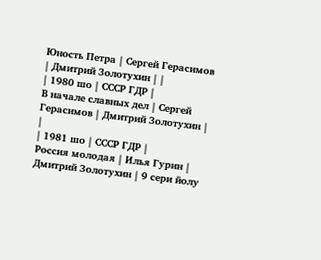Юность Петра | Сергей Герасимов | Дмитрий Золотухин | |
| 1980 шо | СССР ГДР |
В начале славных дел | Сергей Герасимов | Дмитрий Золотухин | |
| 1981 шо | СССР ГДР |
Россия молодая | Илья Гурин | Дмитрий Золотухин | 9 сери йолу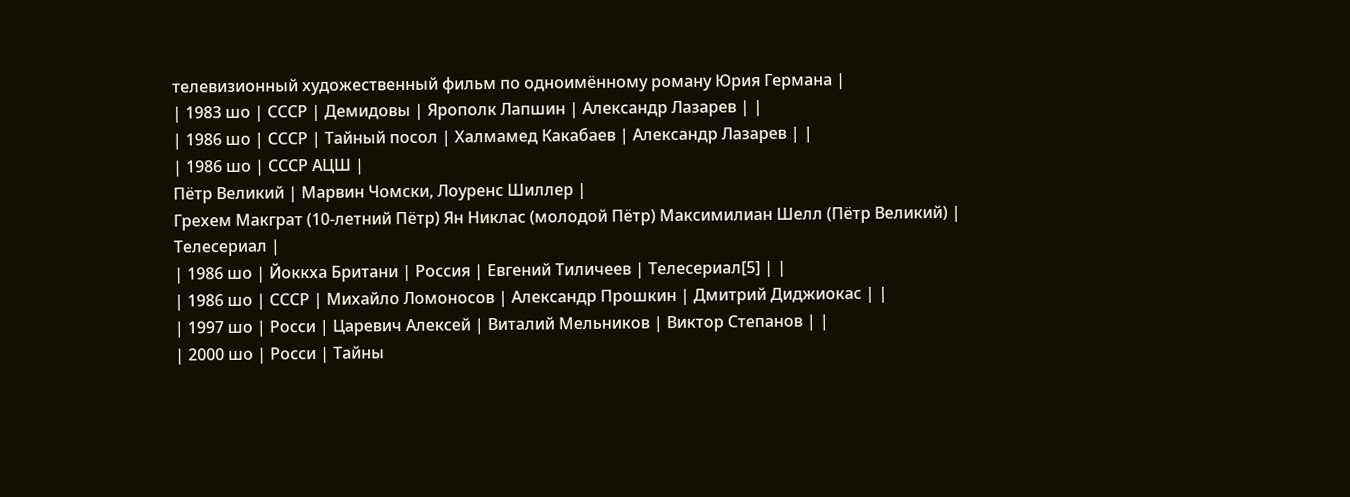телевизионный художественный фильм по одноимённому роману Юрия Германа |
| 1983 шо | СССР | Демидовы | Ярополк Лапшин | Александр Лазарев | |
| 1986 шо | СССР | Тайный посол | Халмамед Какабаев | Александр Лазарев | |
| 1986 шо | СССР АЦШ |
Пётр Великий | Марвин Чомски, Лоуренс Шиллер |
Грехем Макграт (10-летний Пётр) Ян Никлас (молодой Пётр) Максимилиан Шелл (Пётр Великий) |
Телесериал |
| 1986 шо | Йоккха Британи | Россия | Евгений Тиличеев | Телесериал[5] | |
| 1986 шо | СССР | Михайло Ломоносов | Александр Прошкин | Дмитрий Диджиокас | |
| 1997 шо | Росси | Царевич Алексей | Виталий Мельников | Виктор Степанов | |
| 2000 шо | Росси | Тайны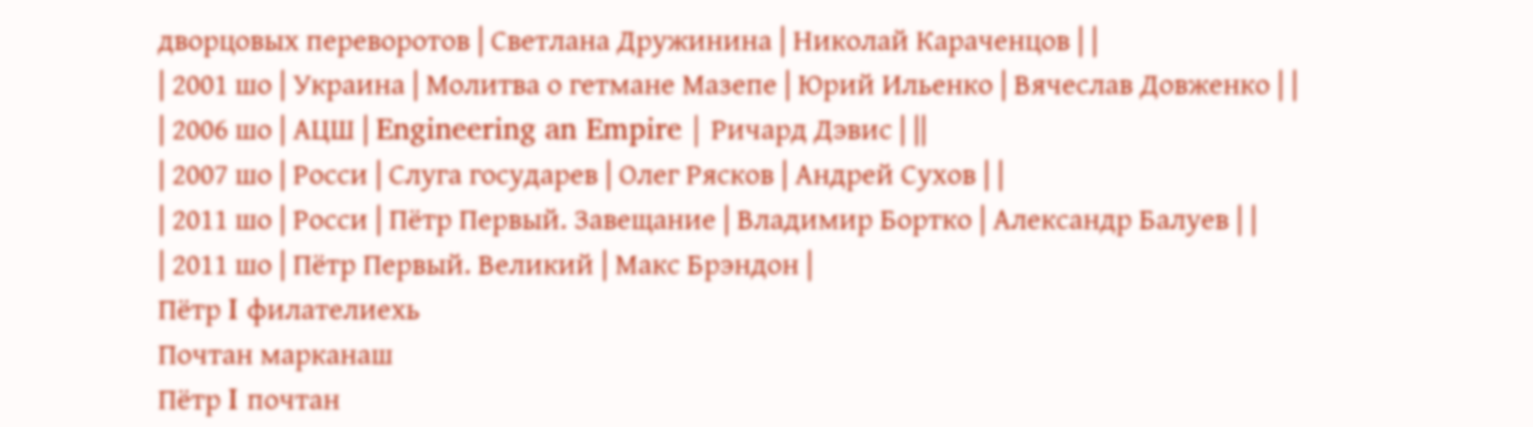дворцовых переворотов | Светлана Дружинина | Николай Караченцов | |
| 2001 шо | Украина | Молитва о гетмане Мазепе | Юрий Ильенко | Вячеслав Довженко | |
| 2006 шо | АЦШ | Engineering an Empire | Ричард Дэвис | ||
| 2007 шо | Росси | Слуга государев | Олег Рясков | Андрей Сухов | |
| 2011 шо | Росси | Пётр Первый. Завещание | Владимир Бортко | Александр Балуев | |
| 2011 шо | Пётр Первый. Великий | Макс Брэндон |
Пётр I филателиехь
Почтан марканаш
Пётр I почтан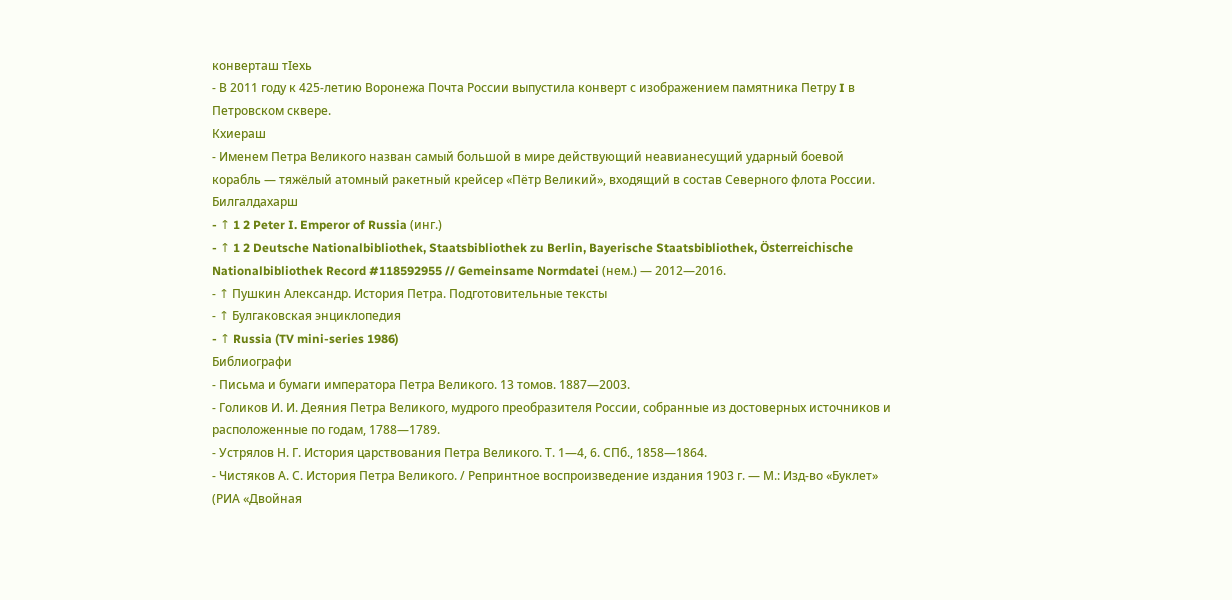конверташ тӀехь
- В 2011 году к 425-летию Воронежа Почта России выпустила конверт с изображением памятника Петру I в Петровском сквере.
Кхиераш
- Именем Петра Великого назван самый большой в мире действующий неавианесущий ударный боевой корабль — тяжёлый атомный ракетный крейсер «Пётр Великий», входящий в состав Северного флота России.
Билгалдахарш
- ↑ 1 2 Peter I. Emperor of Russia (инг.)
- ↑ 1 2 Deutsche Nationalbibliothek, Staatsbibliothek zu Berlin, Bayerische Staatsbibliothek, Österreichische Nationalbibliothek Record #118592955 // Gemeinsame Normdatei (нем.) — 2012—2016.
- ↑ Пушкин Александр. История Петра. Подготовительные тексты
- ↑ Булгаковская энциклопедия
- ↑ Russia (TV mini-series 1986)
Библиографи
- Письма и бумаги императора Петра Великого. 13 томов. 1887—2003.
- Голиков И. И. Деяния Петра Великого, мудрого преобразителя России, собранные из достоверных источников и расположенные по годам, 1788—1789.
- Устрялов Н. Г. История царствования Петра Великого. Т. 1—4, 6. СПб., 1858—1864.
- Чистяков А. С. История Петра Великого. / Репринтное воспроизведение издания 1903 г. — М.: Изд-во «Буклет» (РИА «Двойная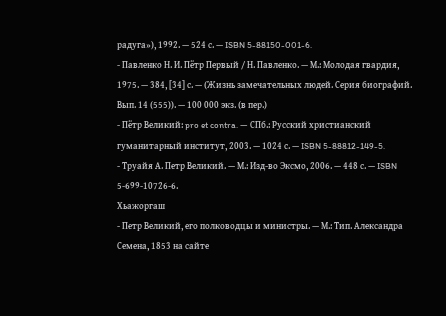радуга»), 1992. — 524 с. — ISBN 5-88150-001-6.
- Павленко Н. И. Пётр Первый / Н. Павленко. — М.: Молодая гвардия, 1975. — 384, [34] с. — (Жизнь замечательных людей. Серия биографий. Вып. 14 (555)). — 100 000 экз. (в пер.)
- Пётр Великий: pro et contra. — СПб.: Русский христианский гуманитарный институт, 2003. — 1024 с. — ISBN 5-88812-149-5.
- Труайя А. Петр Великий. — М.: Изд-во Эксмо, 2006. — 448 с. — ISBN 5-699-10726-6.
Хьажоргаш
- Петр Великий, его полководцы и министры. — М.: Тип. Александра Семена, 1853 на сайте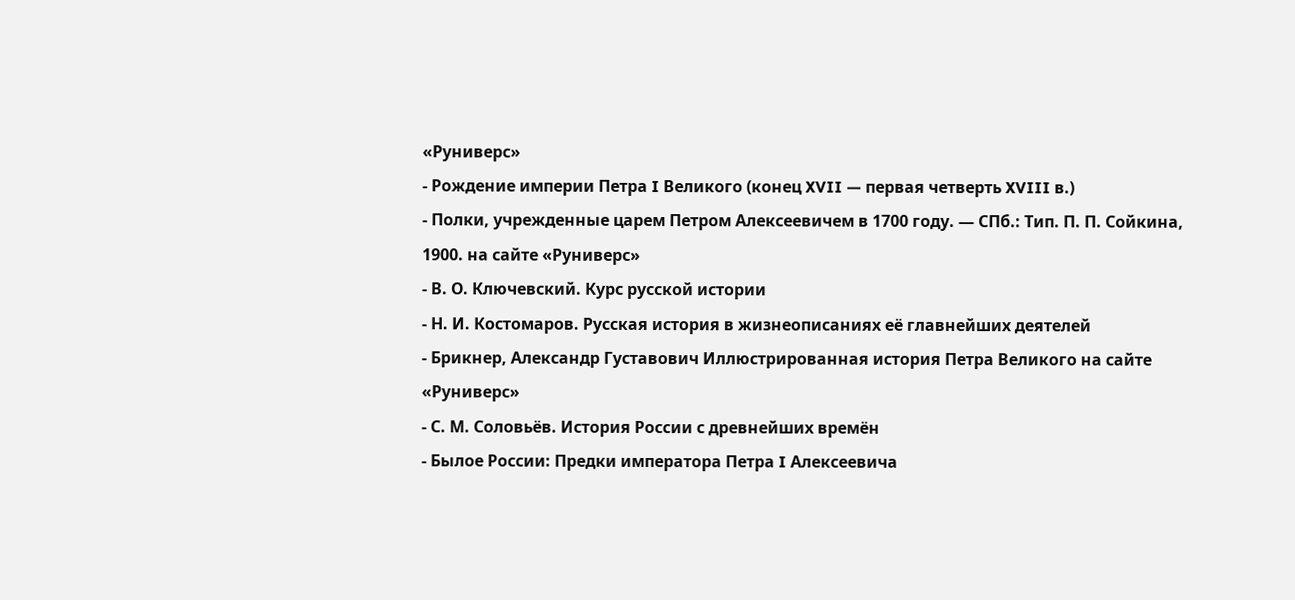«Руниверс»
- Рождение империи Петра I Великого (конец XVII — первая четверть XVIII в.)
- Полки, учрежденные царем Петром Алексеевичем в 1700 году. — СПб.: Тип. П. П. Сойкина, 1900. на сайте «Руниверс»
- В. О. Ключевский. Курс русской истории
- Н. И. Костомаров. Русская история в жизнеописаниях её главнейших деятелей
- Брикнер, Александр Густавович Иллюстрированная история Петра Великого на сайте «Руниверс»
- С. М. Соловьёв. История России с древнейших времён
- Былое России: Предки императора Петра I Алексеевича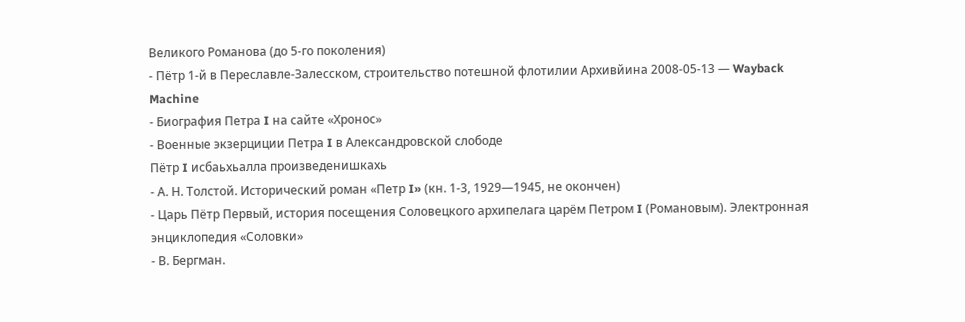Великого Романова (до 5-го поколения)
- Пётр 1-й в Переславле-Залесском, строительство потешной флотилии Архивйина 2008-05-13 — Wayback Machine
- Биография Петра I на сайте «Хронос»
- Военные экзерциции Петра I в Александровской слободе
Пётр I исбаьхьалла произведенишкахь
- А. Н. Толстой. Исторический роман «Петр I» (кн. 1-3, 1929—1945, не окончен)
- Царь Пётр Первый, история посещения Соловецкого архипелага царём Петром I (Романовым). Электронная энциклопедия «Соловки»
- В. Бергман.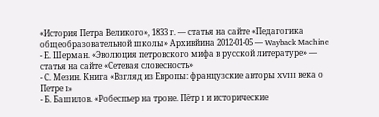«История Петра Великого», 1833 г. — статья на сайте «Педагогика общеобразовательной школы» Архивйина 2012-01-05 — Wayback Machine
- Е. Шерман. «Эволюция петровского мифа в русской литературе» — статья на сайте «Сетевая словесность»
- С. Мезин. Книга «Взгляд из Европы: французские авторы XVIII века о Петре I»
- Б. Башилов. «Робеспьер на троне. Пётр I и исторические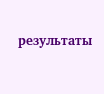результаты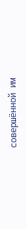совершённой им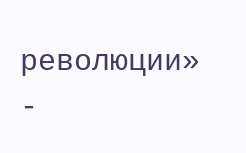революции»
-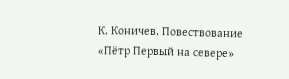К. Коничев. Повествование «Пётр Первый на севере»